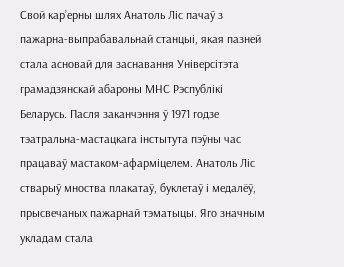Свой кар’ерны шлях Анатоль Ліс пачаў з пажарна-выпрабавальнай станцыі, якая пазней стала асновай для заснавання Універсітэта грамадзянскай абароны МНС Рэспублікі Беларусь. Пасля заканчэння ў 1971 годзе тэатральна-мастацкага інстытута пэўны час працаваў мастаком-афарміцелем. Анатоль Ліс стварыў мноства плакатаў, буклетаў і медалёў, прысвечаных пажарнай тэматыцы. Яго значным укладам стала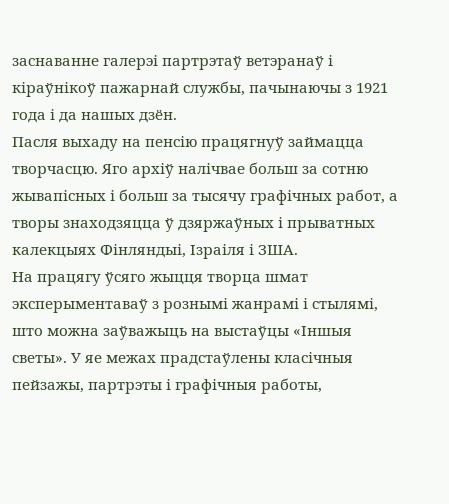заснаванне галерэі партрэтаў ветэранаў і кіраўнікоў пажарнай службы, пачынаючы з 1921 года і да нашых дзён.
Пасля выхаду на пенсію працягнуў займацца творчасцю. Яго архіў налічвае больш за сотню жывапісных і больш за тысячу графічных работ, а творы знаходзяцца ў дзяржаўных і прыватных калекцыях Фінляндыі, Ізраіля і ЗША.
На працягу ўсяго жыцця творца шмат эксперыментаваў з рознымі жанрамі і стылямі, што можна заўважыць на выстаўцы «Іншыя светы». У яе межах прадстаўлены класічныя пейзажы, партрэты і графічныя работы,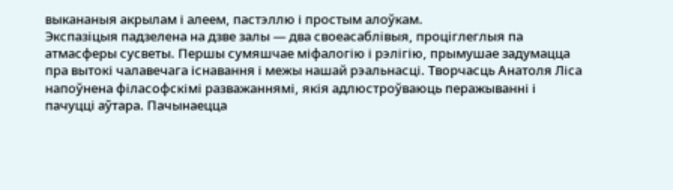выкананыя акрылам і алеем, пастэллю і простым алоўкам.
Экспазіцыя падзелена на дзве залы — два своеасаблівыя, проціглеглыя па атмасферы сусветы. Першы сумяшчае міфалогію і рэлігію, прымушае задумацца пра вытокі чалавечага існавання і межы нашай рэальнасці. Творчасць Анатоля Ліса напоўнена філасофскімі разважаннямі, якія адлюстроўваюць перажыванні і пачуцці аўтара. Пачынаецца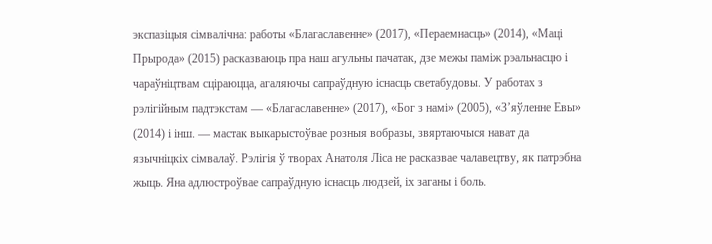экспазіцыя сімвалічна: работы «Благаславенне» (2017), «Пераемнасць» (2014), «Маці Прырода» (2015) расказваюць пра наш агульны пачатак, дзе межы паміж рэальнасцю і чараўніцтвам сціраюцца, агаляючы сапраўдную існасць светабудовы. У работах з рэлігійным падтэкстам — «Благаславенне» (2017), «Бог з намі» (2005), «З’яўленне Евы» (2014) і інш. — мастак выкарыстоўвае розныя вобразы, звяртаючыся нават да язычніцкіх сімвалаў. Рэлігія ў творах Анатоля Ліса не расказвае чалавецтву, як патрэбна жыць. Яна адлюстроўвае сапраўдную існасць людзей, іх заганы і боль.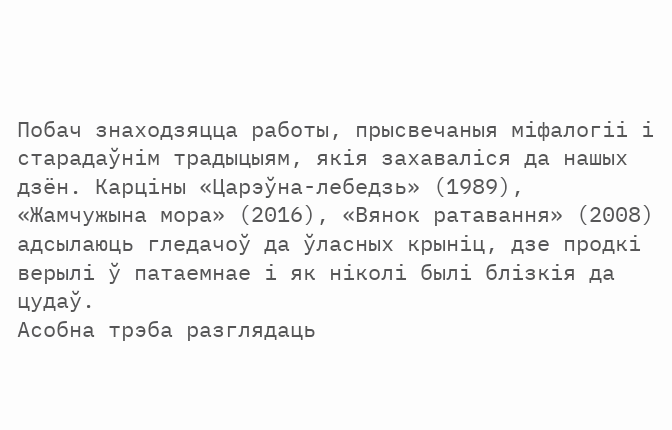Побач знаходзяцца работы, прысвечаныя міфалогіі і старадаўнім традыцыям, якія захаваліся да нашых дзён. Карціны «Царэўна-лебедзь» (1989), «Жамчужына мора» (2016), «Вянок ратавання» (2008) адсылаюць гледачоў да ўласных крыніц, дзе продкі верылі ў патаемнае і як ніколі былі блізкія да цудаў.
Асобна трэба разглядаць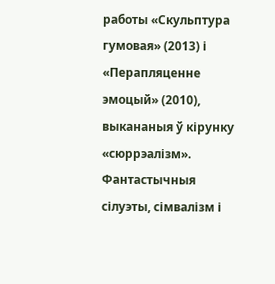работы «Скульптура гумовая» (2013) і «Перапляценне эмоцый» (2010), выкананыя ў кірунку «сюррэалізм». Фантастычныя сілуэты, сімвалізм і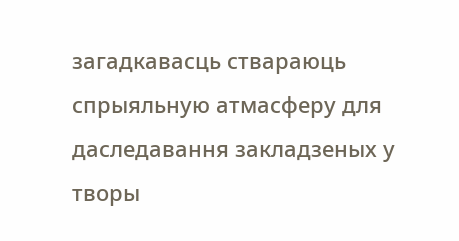загадкавасць ствараюць спрыяльную атмасферу для даследавання закладзеных у творы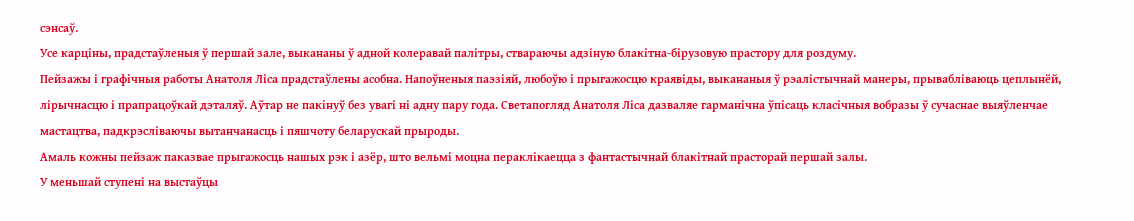сэнсаў.
Усе карціны, прадстаўленыя ў першай зале, выкананы ў адной колеравай палітры, ствараючы адзіную блакітна-бірузовую прастору для роздуму.
Пейзажы і графічныя работы Анатоля Ліса прадстаўлены асобна. Напоўненыя паэзіяй, любоўю і прыгажосцю краявіды, выкананыя ў рэалістычнай манеры, прывабліваюць цеплынёй, лірычнасцю і прапрацоўкай дэталяў. Аўтар не пакінуў без увагі ні адну пару года. Светапогляд Анатоля Ліса дазваляе гарманічна ўпісаць класічныя вобразы ў сучаснае выяўленчае мастацтва, падкрэсліваючы вытанчанасць і пяшчоту беларускай прыроды.
Амаль кожны пейзаж паказвае прыгажосць нашых рэк і азёр, што вельмі моцна пераклікаецца з фантастычнай блакітнай прасторай першай залы.
У меньшай ступені на выстаўцы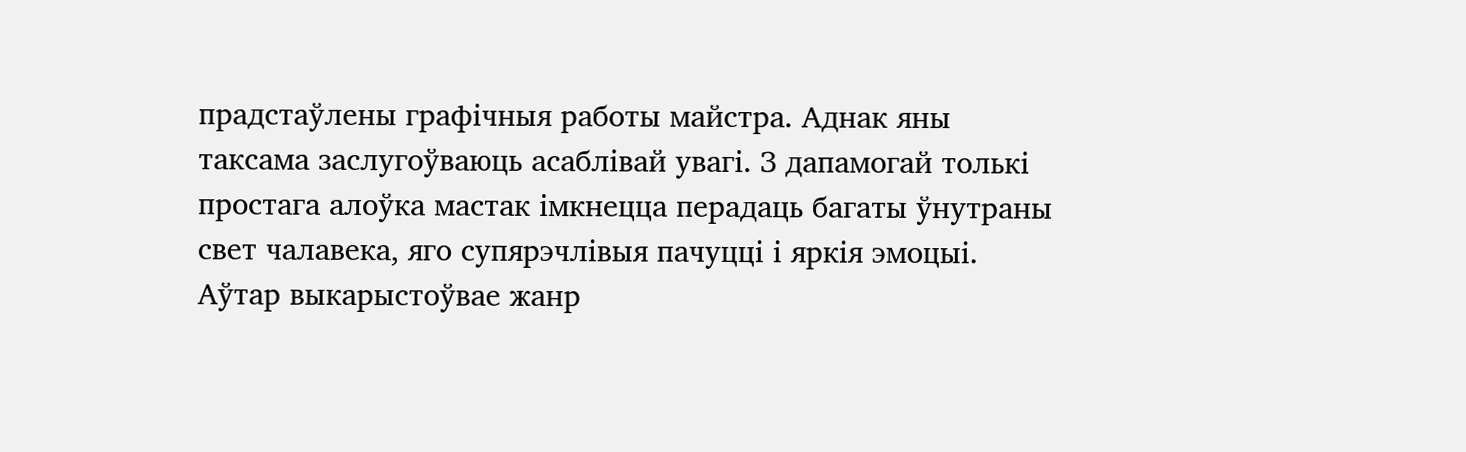прадстаўлены графічныя работы майстра. Аднак яны таксама заслугоўваюць асаблівай увагі. З дапамогай толькі простага алоўка мастак імкнецца перадаць багаты ўнутраны свет чалавека, яго супярэчлівыя пачуцці і яркія эмоцыі. Аўтар выкарыстоўвае жанр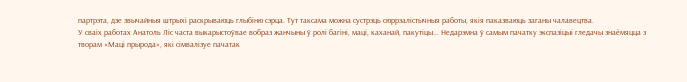партрэта, дзе звычайныя штрыхі раскрываюць глыбіню сэрца. Тут таксама можна сустрэць сюррэалістычныя работы, якія паказваюць заганы чалавецтва.
У сваіх работах Анатоль Ліс часта выкарыстоўвае вобраз жанчыны ў ролі багіні, маці, каханай, пакутіцы... Недарэмна ў самым пачатку экспазіцыі гледачы знаёмяцца з творам «Маці прырода», які сімвалізуе пачатак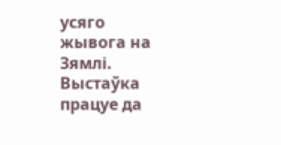усяго жывога на Зямлі.
Выстаўка працуе да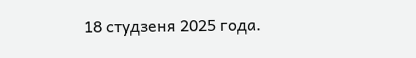18 студзеня 2025 года.